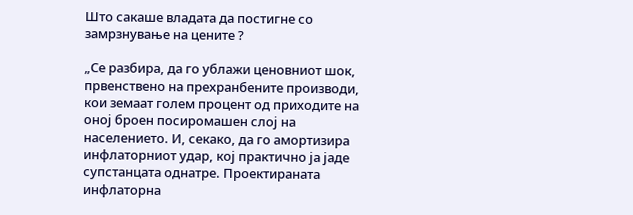Што сакаше владата да постигне со замрзнување на цените ?

„Се разбира, да го ублажи ценовниот шок, првенствено на прехранбените производи, кои земаат голем процент од приходите на оној броен посиромашен слој на населението. И, секако, да го амортизира инфлаторниот удар, кој практично ја јаде супстанцата однатре. Проектираната инфлаторна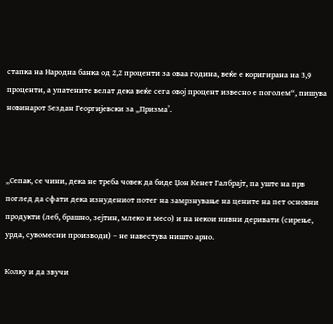стапка на Народна банка од 2,2 проценти за оваа година, веќе е коригирана на 3,9 проценти, а упатените велат дека веќе сега овој процент извесно е поголем“, пишува новинарот Ѕездан Георгијевски за „Призма’.



„Сепак, се чини, дека не треба човек да биде Џон Кенет Галбрајт, па уште на прв поглед да сфати дека изнудениот потег на замрзнување на цените на пет основни продукти (леб, брашно, зејтин, млеко и месо) и на некои нивни деривати (сирење, урда, сувомесни производи) – не навестува ништо арно.

Колку и да звучи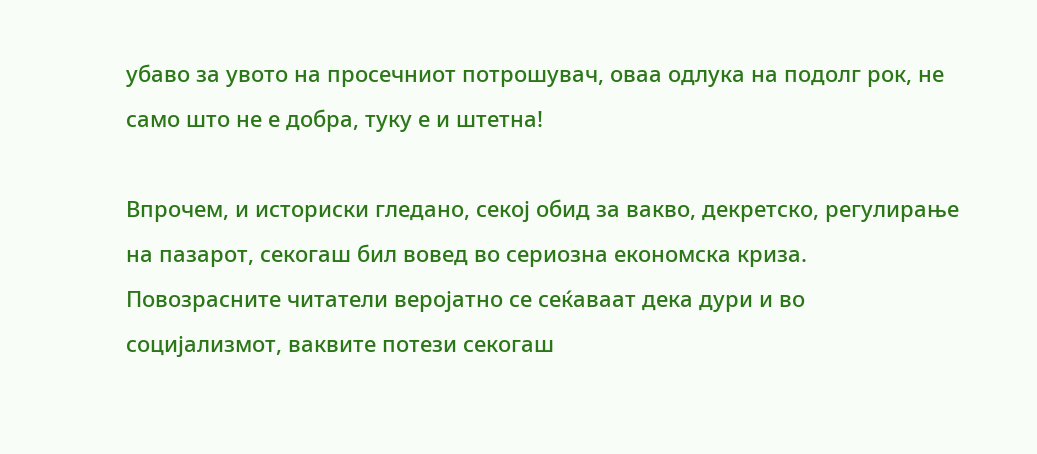убаво за увото на просечниот потрошувач, оваа одлука на подолг рок, не само што не е добра, туку е и штетна!

Впрочем, и историски гледано, секој обид за вакво, декретско, регулирање на пазарот, секогаш бил вовед во сериозна економска криза. Повозрасните читатели веројатно се сеќаваат дека дури и во социјализмот, ваквите потези секогаш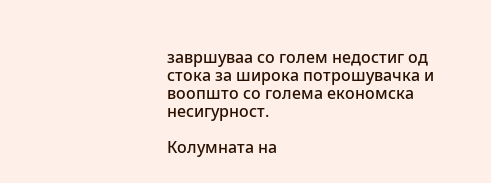завршуваа со голем недостиг од стока за широка потрошувачка и воопшто со голема економска несигурност.

Колумната на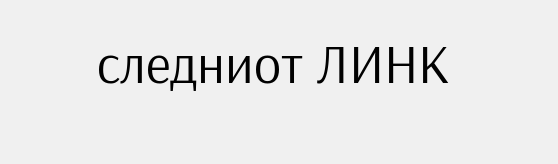следниот ЛИНК